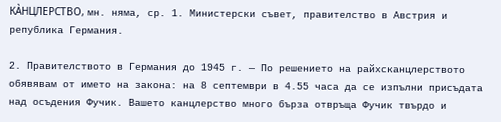КА̀НЦЛЕРСТВО, мн. няма, ср. 1. Министерски съвет, правителство в Австрия и република Германия.

2. Правителството в Германия до 1945 г. — По решението на райхсканцлерството обявявам от името на закона: на 8 септември в 4.55 часа да се изпълни присъдата над осъдения Фучик. Вашето канцлерство много бърза отвръща Фучик твърдо и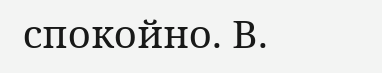спокойно. В.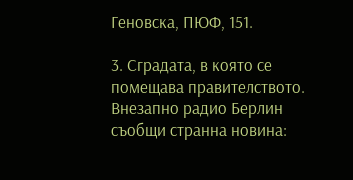Геновска, ПЮФ, 151.

3. Сградата, в която се помещава правителството. Внезапно радио Берлин съобщи странна новина: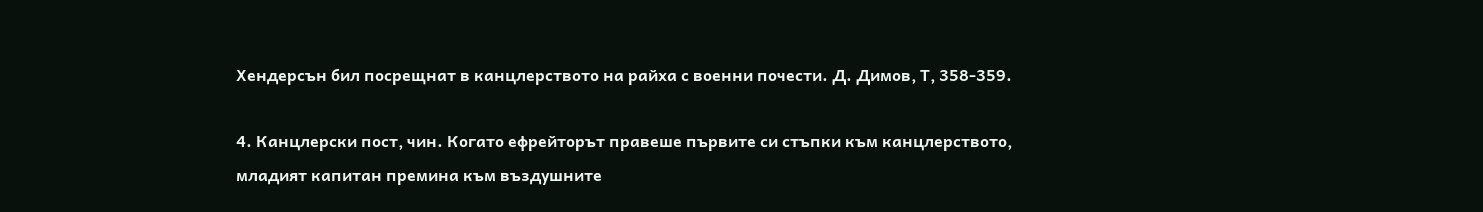Хендерсън бил посрещнат в канцлерството на райха с военни почести. Д. Димов, Т, 358-359.

4. Канцлерски пост, чин. Когато ефрейторът правеше първите си стъпки към канцлерството, младият капитан премина към въздушните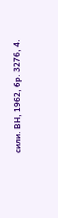сили. ВН, 1962, бр. 3276, 4.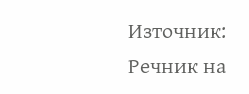Източник: Речник на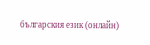българския език (онлайн)